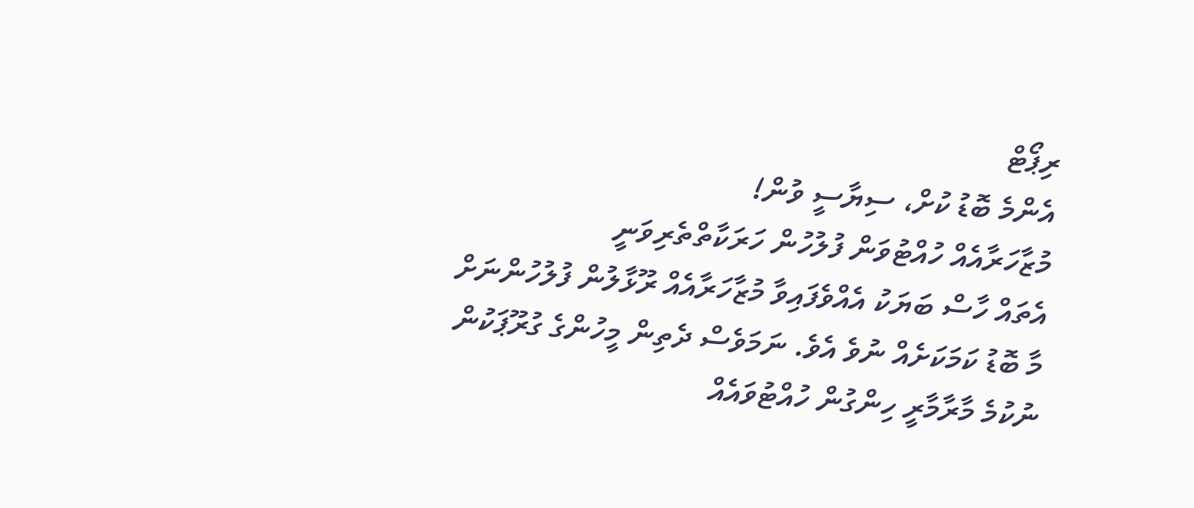ރިޕޯޓް
އެންމެ ބޮޑު ކުށް، ސިޔާސީ ވުން!
މުޒާހަރާއެއް ހުއްޓުވަން ފުލުހުން ހަރަކާތްތެރިވަނީ
އެތައް ހާސް ބަޔަކު އެއްވެފައިވާ މުޒާހަރާއެއް ރޫޅާލުން ފުލުހުންނަށް މާ ބޮޑު ކަމަކަށެއް ނުވެ އެވެ. ނަމަވެސް ދެތިން މީހުންގެ ގުރޫޕަކުން ނުކުމެ މާރާމާރީ ހިންގުން ހުއްޓުވައެއް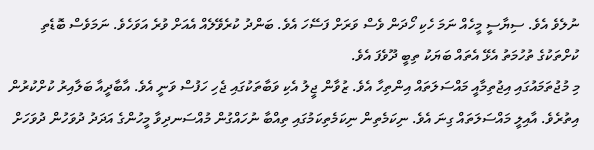ނުލެވެ އެވެ. ސިޔާސީ މީހެއް ނަމަ ހެކި ހޯދަން ވެސް ވަރަށް ފަސޭހަ އެވެ. ބަންދު ކުރެވޭލެއް އެއަށް ވުރެ އަވަހެވެ. ނަމަވެސް ބޮޑެތި ކުށްތަކުގެ ތުހުމަތު އެޅޭ އެތައް ބަޔަކު ތިބީ ދޫވެފަ އެވެ.
މި މުޖުތަމައުގައި އިޖުތިމާއީ މައްސަލަތައް އިންތިހާ އެވެ. ޒުވާން ޖީލު އެކި ވަބާތަކުގައި ޖެހި ހަފުސް ވަނީ އެވެ. އާބާދީއާ ބަލާއިރު ކުށްކުރުން އިތުރެވެ. އާއިލީ މައްސަލަތައް ގިނަ އެވެ. ނިކަމެތިން ނިކަމެތިކަމުގައި ތިއްބާ ނުހައްގުން މުއްސަނދިވާ މީހުންގެ އަދަދު ދުވަހުން ދުވަހަށް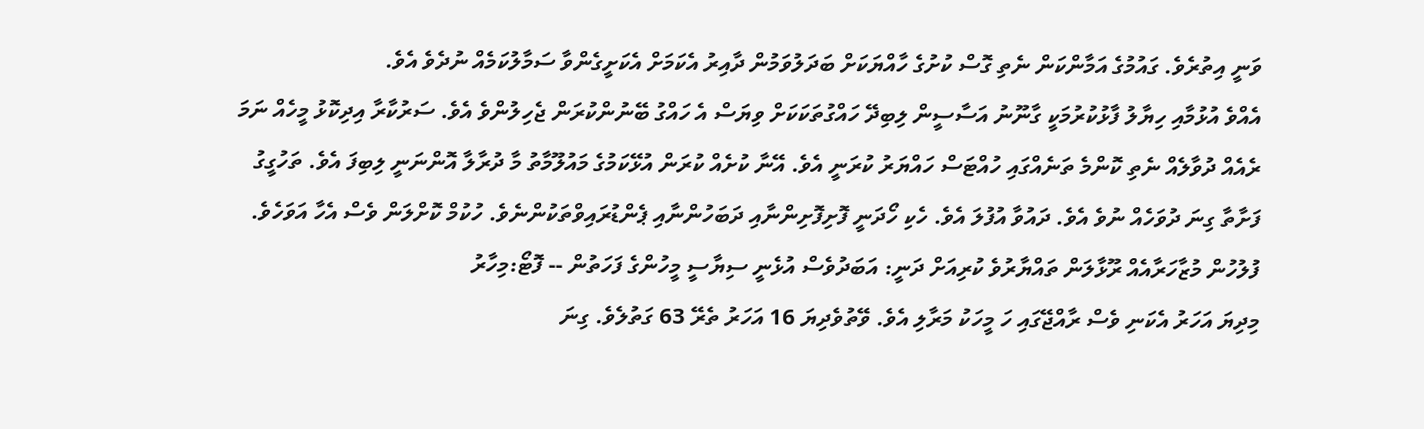ވަނީ އިތުރެވެ. ގައުމުގެ އަމާންކަން ނެތި ގޮސް ކުށުގެ ހާއްޔަކަށް ބަދަލުވަމުން ދާއިރު އެކަމަށް އެކަށީގެންވާ ސަމާލުކަމެއް ނުދެވެ އެވެ.
އެއްވެ އުޅުމާއި ހިޔާލު ފާޅުކުރުމަކީ ގާނޫނު އަސާސީން ލިބިދޭ ހައްގުތަކަކަށް ވިޔަސް އެ ހައްގު ބޭނުންކުރަން ޖެހިލުންވެ އެވެ. ސަރުކާރާ އިދިކޮޅު މީހެއް ނަމަ ރެއެއް ދުވާލެއް ނެތި ކޮންމެ ތަނެއްގައި ހުއްޓަސް ހައްޔަރު ކުރަނީ އެވެ. އޭނާ ކުށެއް ކުރަން އުޅޭކަމުގެ މައުލޫމާތު މާ ދުރާލާ އޮންނަނީ ލިބިފަ އެވެ. ތަހުގީގު ފަށާތާ ގިނަ ދުވަހެއް ނުވެ އެވެ. ދައުވާ އުފުލަ އެވެ. ހެކި ހޯދަނީ ފޮށިފޮށިންނާއި ދަބަހުންނާއި ޕެންޑުރައިވްތަކުންނެވެ. ހުކުމް ކޮށްލަން ވެސް އެހާ އަވަހެވެ.
ފުލުހުން މުޒާހަރާއެއް ރޫޅާލަން ތައްޔާރުވެ ކުރިއަށް ދަނީ: އަބަދުވެސް އުޅެނީ ސިޔާސީ މީހުންގެ ފަހަތުން -- ފޮޓޯ:މިހާރު
މިދިޔަ އަހަރު އެކަނި ވެސް ރާއްޖޭގައި ހަ މީހަކު މަރާލި އެވެ. ވޭތުވެދިޔަ 16 އަހަރު ތެރޭ 63 ގަތުލެވެ. ގިނަ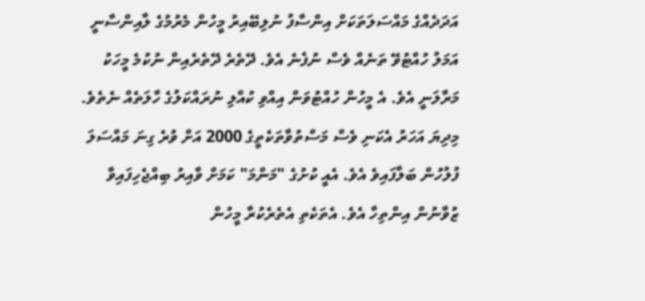އަދަދެއްގެ މައްސަލަތަކަށް އިންސާފު ނުލިބޭއިރު މީހުން މެރުމުގެ ލާއިންސާނީ އަމަލު ހުއްޓުވޭ ތަނެއް ވެސް ނުފެނެ އެވެ. ދޭތެރެ ދޭތެރެއިން ނުކުމެ މީހަކު މަރާލަނީ އެވެ. އެ މީހުން ހުއްޓުވަން އިއްވި ކުއްލި ނުރައްކަލުގެ ހާލަތެއް ނެތެވެ.
މިދިޔަ އަހަރު އެކަނި ވެސް މަސްތުވާތަކެތީގެ 2000 އަށް ވުރެ ގިނަ މައްސަލަ ފުލުހުން ބަލާފައިވެ އެވެ. އެއީ ކުށުގެ "މަންމަ" ކަމަށް ވާއިރު ބިއްޖެހިފައިވާ ޒުވާނުން އިންތިހާ އެވެ. އެތަކެތި އެތެރެކުރާ މީހުން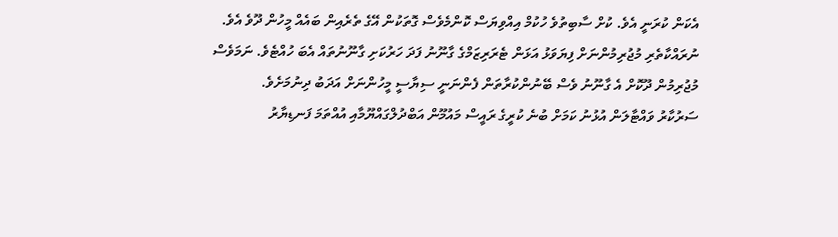އެކަން ކުރަނީ އެވެ. ކުށް ސާބިތުވެ ހުކުމް އިއްވިޔަސް ކޮންމެވެސް ގޮތަކުން އޭގެ ތެރެއިން ބައެއް މީހުން ދޫވެ އެވެ.
ނުރައްކާތެރި މުޖުރިމުންނަށް ފިޔަވަޅު އަޅަން ޓެރަރިޒަމްގެ ގާނޫނު ފަދަ ހަރުކަށި ގާނޫނުތައް އެބަ ހުއްޓެވެ. ނަމަވެސް މުޖުރިމުން ދޫކޮށް އެ ގާނޫނު ވެސް ބޭނުންކުރާތަން ފެންނަނީ ސިޔާސީ މީހުންނަށް އަދަބު ދިނުމަށެވެ.
ސަރުކާރު ވައްޓާލަން އުޅުނު ކަމަށް ބުނެ ކުރީގެ ރައީސް މައުމޫން އަބްދުލްގައްޔޫމާއި އުއްތަމަ ފަނޑިޔާރު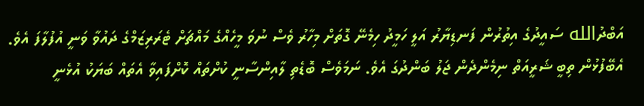އަބްދުالله ސައީދުގެ އިތުރުން ފަނޑިޔާރު އަލީ ހަމީދު ހިމެނޭ ގޮތަށް މިހާރު ވެސް ނުވަ މީހެއްގެ މައްޗަށް ޓެރަރިޒަމްގެ ދައުވާ ވަނީ އުފުލާފަ އެވެ. އެބޭފުޅުން ތިބީ ޝަރީއަތް ނިމެންދެން ޖަލު ބަންދުގަ އެވެ. ނަމަވެސް ބޮޑެތި ލާއިންސާނީ ކުށްތައް ކޮށްފައިވާ އެތައް ބަޔަކު އުޅެނީ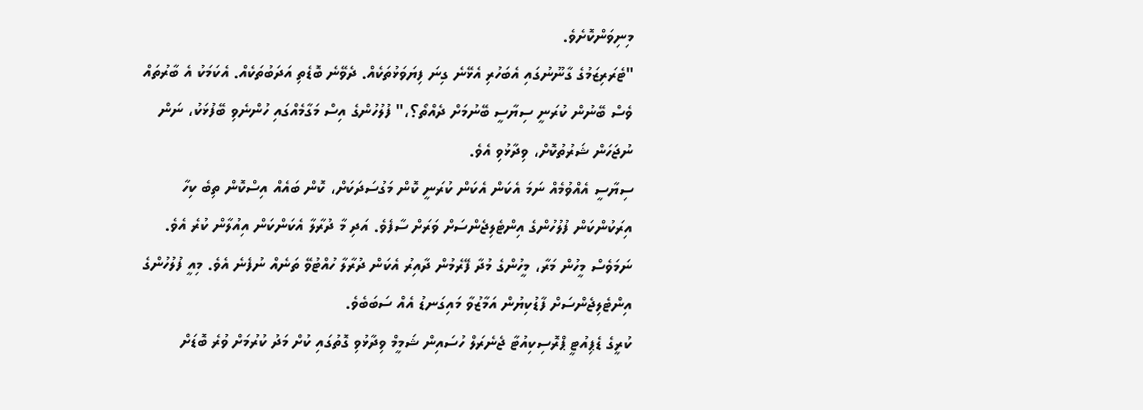މިނިވަންކޮށެވެ.
"ޓެރަރިޒަމުގެ ގާނޫނުގައި އެބަހުރި އެޅޭނެ ގިނަ ފިޔަވަޅުތަކެއް. ދެވޭނެ ބޮޑެތި އަދަބުތަކެއް. އެކަމަކު އެ ބާރުތައް ވެސް ބޭނުން ކުރަނީ ސިޔާސީ ބޭނުމަށް ދެއްތޯ؟،" ފުލުހުންގެ އިސް މަގާމެއްގައި ހުންނެވި ބޭފުޅަކު، ނަން ނުޖަހަން ޝަރުތުކޮށް، ވިދާޅުވި އެވެ.
ސިޔާސީ އެއްވުމެއް ނަމަ އެކަން އެކަން ކުރަނީ ކޮން މަގުސަދަކަށް، ކޮން ބައެއް އިސްކޮން ތިބެ ކިހާ އިރަކުންކަން ފުލުހުންގެ އިންޓެލިޖެންސަށް ވަރަށް ސާފެވެ. އަދި މާ ދުރާލާ އެކަންކަން އިއުލާން ކުރެ އެވެ. ނަމަވެސް މީހުން މަރާ، މީހުންގެ މުދާ ފޭރެމުން ދާއިރު އެކަން ދުރާލާ ހުއްޓުވޭ ތަނެއް ނުފެނެ އެވެ. މިއީ ފުލުހުންގެ އިންޓެލިޖެންސަށް ފާޑުކިޔުން އަމާޒުވާ މައިގަނޑު އެއް ސަބަބެވެ.
ކުރީގެ ޑެޕިއުޓީ ޕްރޮސިކިއުޓާ ޖެނެރަލް ހުސައިން ޝަމީމް ވިދާޅުވި ގޮތުގައި ކުށް މަދު ކުރުމަށް ވުރެ ބޮޑަށް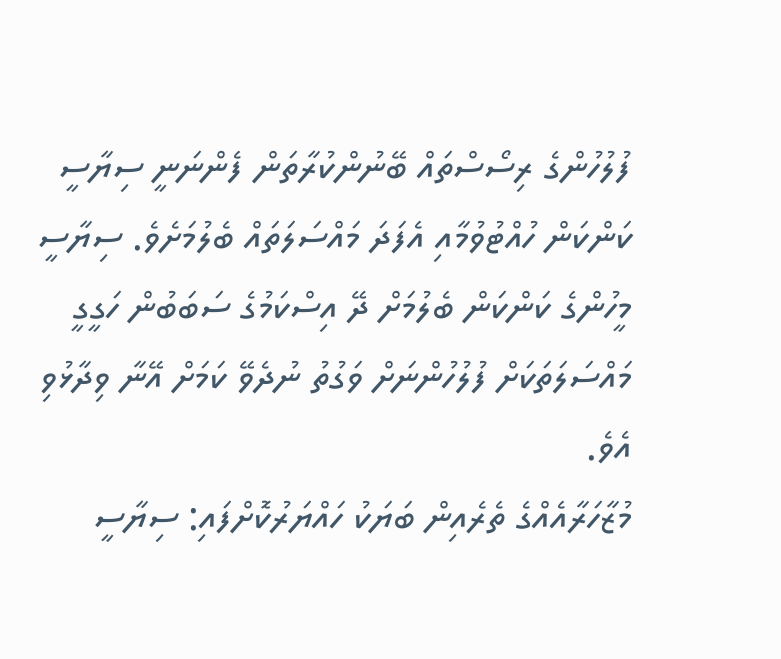ފުލުހުންގެ ރިސޯސްތައް ބޭނުންކުރާތަން ފެންނަނީ ސިޔާސީ ކަންކަން ހުއްޓުވުމާއި އެފަދަ މައްސަލަތައް ބެލުމަށެވެ. ސިޔާސީ މީހުންގެ ކަންކަން ބެލުމަށް ދޭ އިސްކަމުގެ ސަބަބުން ހަގީގީ މައްސަލަތަކަށް ފުލުހުންނަށް ވަގުތު ނުދެވޭ ކަމަށް އޭނާ ވިދާޅުވި އެވެ.
މުޒާހަރާއެއްގެ ތެރެއިން ބަޔަކު ހައްޔަރުކޮށްފައި: ސިޔާސީ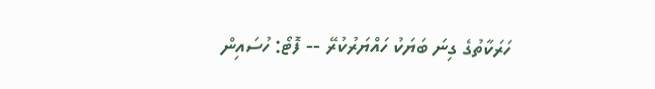ހަރަކާތުގެ ގިނަ ބަޔަކު ހައްޔަރުކުރޭ -- ފޮޓޯ: ހުސައިން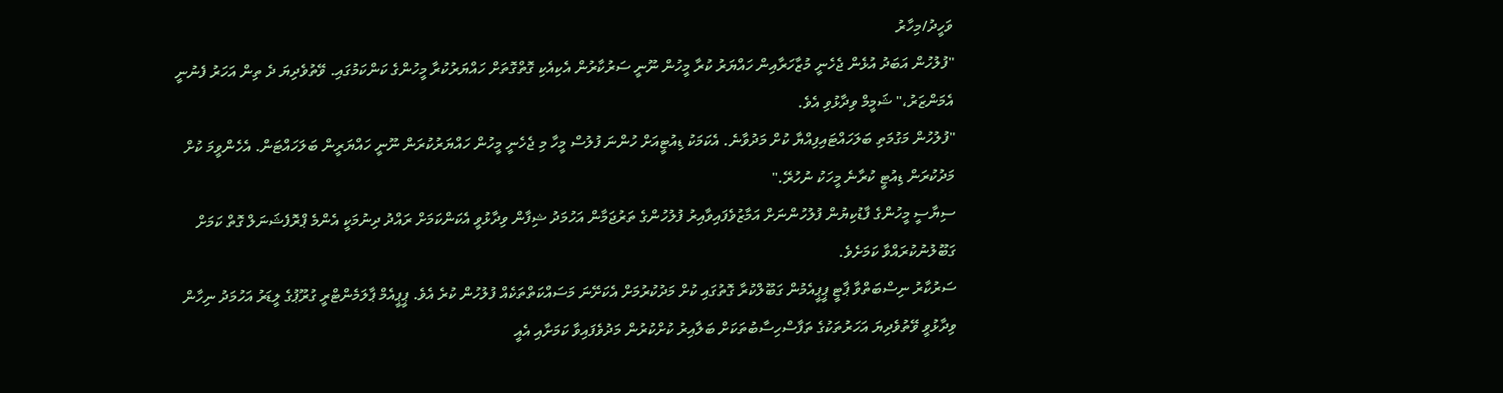ވަހީދު/މިހާރު
"ފުލުހުން އަބަދު އުޅެން ޖެހެނީ މުޒާހަރާއިން ހައްޔަރު ކުރާ މީހުން ނޫނީ ސަރުކާރުން އެކިއެކި ގޮތްގޮތަށް ހައްޔަރުކުރާ މީހުންގެ ކަންކަމުގައި. ވޭތުވެދިޔަ ދެ ތިން އަހަރު ފެނުނީ އެމަންޒަރު،" ޝަމީމް ވިދާޅުވި އެވެ.
"ފުލުހުން މަގުމަތި ބަލަހައްޓައިފިއްޔާ ކުށް މަދުވާނެ. އެކަމަކު ޑިއުޓީއަށް ހުންނަ ފުލުސް މީހާ މި ޖެހެނީ މީހުން ހައްޔަރުކުރަން ނޫނީ ހައްޔަރީން ބަލަހައްޓަން. އެހެންވީމަ ކުށް މަދުކުރަން ޑިއުޓީ ކުރާނެ މީހަކު ނުހުރޭ."
ސިޔާސީ މީހުންގެ ފާޑުކިޔުން ފުލުހުންނަށް އަމާޒުވެފައިވާއިރު ފުލުހުންގެ ތަރުޖަމާން އަހުމަދު ޝިފާން ވިދާޅުވީ އެކަންކަމަށް ރައްދު ދިނުމަކީ އެންމެ ޕްރޮފެޝަނަލް ގޮތް ކަމަށް ގަބޫލުނުކުރައްވާ ކަމަށެވެ.
ސަރުކާރު ނިސްބަތްވާ ޕާޓީ ޕީޕީއެމުން ގަބޫލްކުރާ ގޮތުގައި ކުށް މަދުކުރުމަށް އެކަށޭނަ މަސައްކަތްތަކެއް ފުލުހުން ކުރެ އެވެ. ޕީޕީއެމް ޕާލަމެންޓްރީ ގުރޫޕުގެ ލީޑަރު އަހުމަދު ނިހާން ވިދާޅުވީ ވޭތުވެދިޔަ އަހަރުތަކުގެ ތަފާސްހިސާބުތަކަށް ބަލާއިރު ކުށްކުރުން މަދުވެފައިވާ ކަމަށާއި އެއީ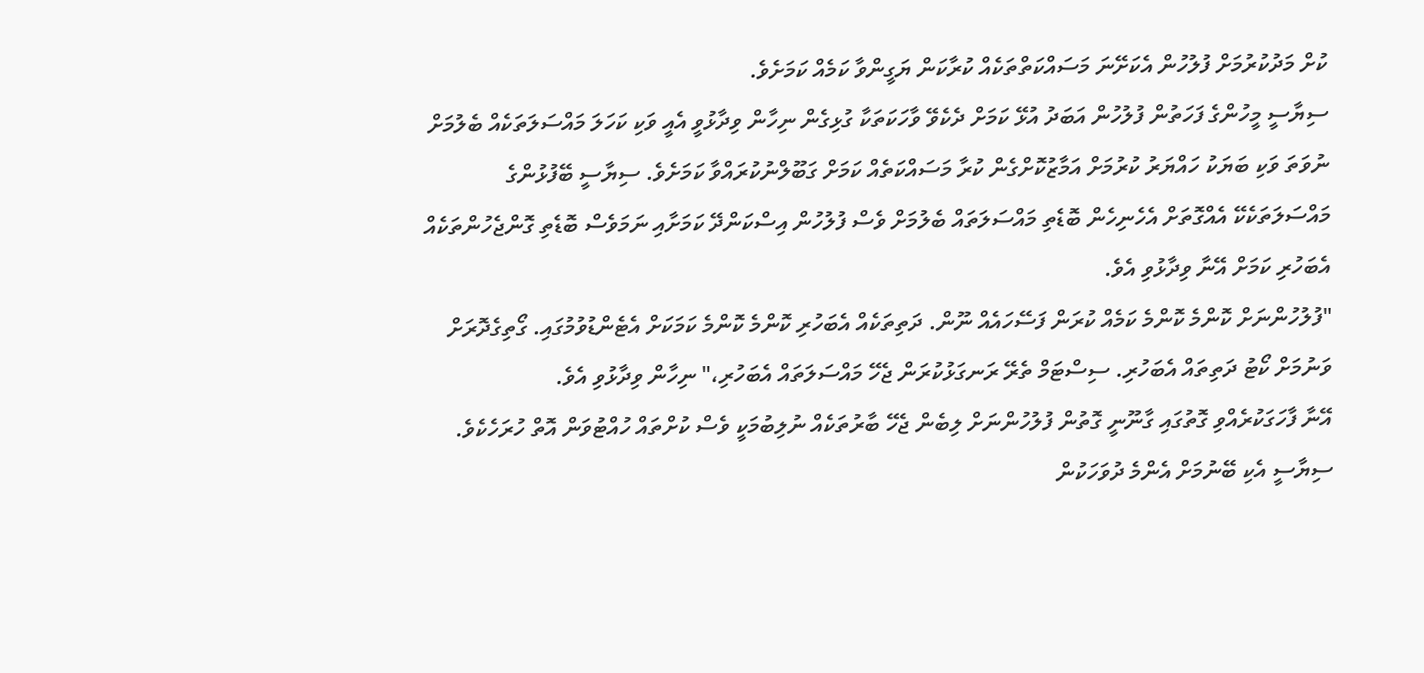ކުށް މަދުކުރުމަށް ފުލުހުން އެކަށޭނަ މަސައްކަތްތަކެއް ކުރާކަން ޔަގީންވާ ކަމެއް ކަމަށެވެ.
ސިޔާސީ މީހުންގެ ފަހަތުން ފުލުހުން އަބަދު އުޅޭ ކަމަށް ދެކެވޭ ވާހަކަތަކާ ގުޅިގެން ނިހާން ވިދާޅުވީ އެއީ ވަކި ކަހަލަ މައްސަލަތަކެއް ބެލުމަށް ނުވަތަ ވަކި ބަޔަކު ހައްޔަރު ކުރުމަށް އަމާޒުކޮށްގެން ކުރާ މަސައްކަތެއް ކަމަށް ގަބޫލްނުކުރައްވާ ކަމަށެވެ. ސިޔާސީ ބޭފުޅުންގެ މައްސަލަތަކެކޭ އެއްގޮތަށް އެހެނިހެން ބޮޑެތި މައްސަލަތައް ބެލުމަށް ވެސް ފުލުހުން އިސްކަންދޭ ކަމަށާއި ނަމަވެސް ބޮޑެތި ގޮންޖެހުންތަކެއް އެބަހުރި ކަމަށް އޭނާ ވިދާޅުވި އެވެ.
"ފުލުހުންނަށް ކޮންމެ ކޮންމެ ކަމެއް ކުރަން ފަސޭހައެއް ނޫން. ދަތިތަކެއް އެބަހުރި ކޮންމެ ކޮންމެ ކަމަކަށް އެޓެންޑުވުމުގައި. ގޯތިގެދޮރަށް ވަނުމަށް ކޯޓު ދަތިތައް އެބަހުރި. ސިސްޓަމް ތެރޭ ރަނގަޅުކުރަން ޖެހޭ މައްސަލަތައް އެބަހުރި،" ނިހާން ވިދާޅުވި އެވެ.
އޭނާ ފާހަގަކުރެއްވި ގޮތުގައި ގާނޫނީ ގޮތުން ފުލުހުންނަށް ލިބެން ޖެހޭ ބާރުތަކެއް ނުލިބުމަކީ ވެސް ކުށްތައް ހުއްޓުވަން އޮތް ހުރަހެކެވެ.
ސިޔާސީ އެކި ބޭނުމަށް އެންމެ ދުވަހަކުން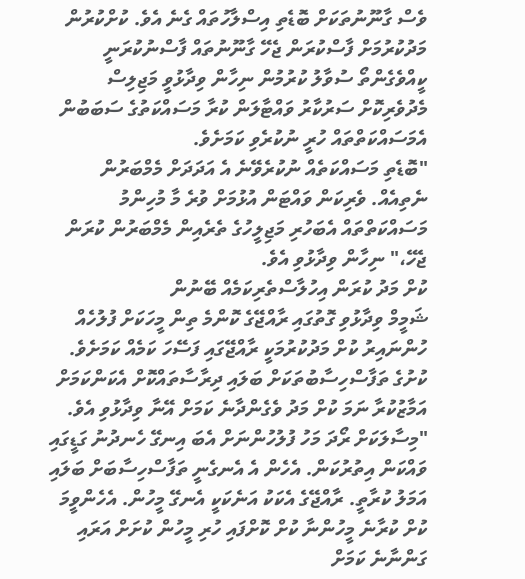ވެސް ގާނޫނުތަކަށް ބޮޑެތި އިސްލާހުތައް ގެނެ އެވެ. ކުށްކުރުން މަދުކުރުމަށް ފާސްކުރަން ޖެހޭ ގާނޫނުތައް ފާސްނުކުރަނީ ކީއްވެގެންތޯ ސުވާލު ކުރުމުން ނިހާން ވިދާޅުވީ މަޖިލިސް މެދުވެރިކޮށް ސަރުކާރު ވައްޓާލަން ކުރާ މަސައްކަތުގެ ސަބަބުން އެމަސައްކަތްތައް ހުރީ ނުކުރެވި ކަމަށެވެ.
"ބޮޑެތި މަސައްކަތެއް ނުކުރެވޭނެ އެ އަދަދަށް މެމްބަރުން ނެތިއެއް. ވެރިކަން ވައްޓަން އުޅުމަށް ވުރެ މާ މުހިންމު މަސައްކަތްތައް އެބަހުރި މަޖިލީހުގެ ތެރެއިން މެމްބަރުން ކުރަން ޖެހޭ،" ނިހާން ވިދާޅުވި އެވެ.
ކުށް މަދު ކުރަން އިހުލާސްތެރިކަމެއް ބޭނުން
ޝަމީމް ވިދާޅުވި ގޮތުގައި ރާއްޖޭގެ ކޮންމެ ތިން މީހަކަށް ފުލުހެއް ހުންނައިރު ކުށް މަދުކުރުމަކީ ރާއްޖޭގައި ފަސޭހަ ކަމެއް ކަމަށެވެ. ކުށުގެ ތަފާސްހިސާބުތަކަށް ބަލައި ދިރާސާތައްކޮށް އެކަންކަމަށް އަމާޒުކުރާ ނަމަ ކުށް މަދު ވެގެންދާނެ ކަމަށް އޭނާ ވިދާޅުވި އެވެ.
"މިސާލަކަށް ރޯދަ މަހު ފުލުހުންނަށް އެބަ އިނގޭ ހެނދުނު ގަޑީގައި ވައްކަން އިތުރުކަން. އެހެން އެ އެނގެނީ ތަފާސްހިސާބަށް ބަލައި އަމަލު ކުރާތީ. ރާއްޖޭގެ އެކަކު އަނެކަކީ އެނގޭ މީހުން. އެހެންވީމަ ކުށް ކުރާނެ މީހުންނާ ކުށް ކޮށްފައި ހުރި މީހުން ކުށަށް އަރައި ގަންނާނެ ކަމަށް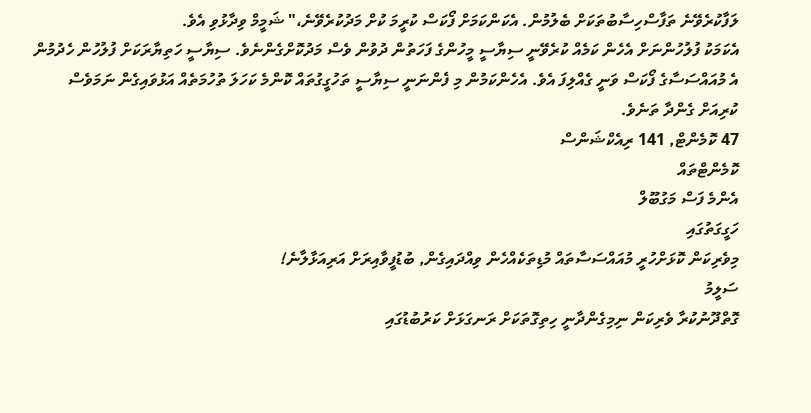ލަފާކުރެވޭނެ ތަފާސްހިސާބުތަކަށް ބެލުމުން. އެކަންކަމަށް ފޯކަސް ކުރީމަ ކުށް މަދުކުރެވޭނެ،" ޝަމީމް ވިދާޅުވި އެވެ.
އެކަމަކު ފުލުހުންނަށް އެހެން ކަމެއް ކުރެވޭނީ ސިޔާސީ މީހުންގެ ފަހަތުން ދުވުން ވެސް މަދުކޮށްގެންނެވެ. ސިޔާސީ ހަތިޔާރަކަށް ފުލުހުން ހެދުމުން އެ މުއައްސަސާގެ ފޯކަސް ވަނީ ގެއްލިފަ އެވެ. އެހެންކަމުން މި ފެންނަނީ ސިޔާސީ ތަހުގީގުތައް ކޮންމެ ކަހަލަ ތުހުމަތެއް އަޅުވައިގެން ނަމަވެސް ކުރިއަށް ގެންދާ ތަނެވެ.
47 ކޮމެންޓް, 141 ރިއެކްޝަންސް
ކޮމެންޓްތައް
އެންމެ ފަސް މަގުބޫލް
ހަގީގަތުގައި
މިވެރިކަން ކޮޅަށްހުރީ މުއައްސަސާތައް މުޑިތަކެއްހެން ވިއްދައިގެން, ބުޑުފީވާއިރަށް އަރިއަޅާލާނެ!
ސަލީމު
ގޮތްދޫނުކުރާ ވެރިކަން ނިމިގެންދާނީ ހިތިގޮތަކަށް ރަނގަޅަށް ކަރުބުޑުގައި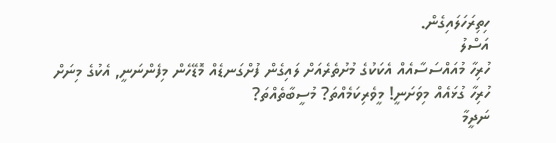ހިތިރަހަލައިގެން.
އަސްލު
ހުރިހާ މުއައްސަސާއެއް އެކަކުގެ މުށުތެރެއަށް ލައިގެން ފުށްގަނޑެއް މޮޑޭހެން މިފެންނަނީ, އެކުގެ މިނަށް ހުރިހާ ގުޅައެއް މިވަށަނީ! މީވެރިކަމެއްތަ? މުސީބާތެއްތަ?
ނަދީމާ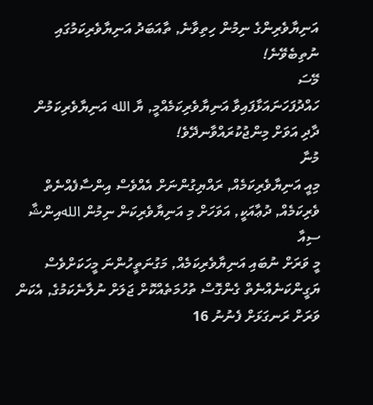އަނިޔާވެރިންގެ ނިމުން ހިތިވާނެ, ތާއަބަދު އަނިޔާވެރިކަމުގައި ނުތިބެވޭނެ!
މޭސަ
ހައްދުފަހަނައަޅާފައިވާ އަނިޔާވެރިކަމެއްމީ, ޔާ الله އަނިޔާވެރިކަމުން ދާދި އަވަށް މިންޖުކުރައްވާނދޭވެ!
މުނާ
މިއީ އަނިޔާވެރިކަމެއް, ރައްޔިގުންނަށް އެއްވެސް އިންސާފެއްނެތް ވެރިކަމެއް, ދުޢާއަކީ, އަވަހަށް މި އަނިޔާވެރިކަން ނިމުން اللهއިންޝާ
ސިއާ
މީ ވަރަށް ނުބައި އަނިޔާވެރިކަމެއް, މަގުނަތީހުންނަ މީހަކަށްވެސް ޔަގީންކަނެއްނެތް ގެންގޮސް ތުހުމަތެއްކޮށް ޖަލަށް ނުލާނެކަމުގެ, އެކަން ވަރަށް ރަނގަޅަށް ފެނުނު 16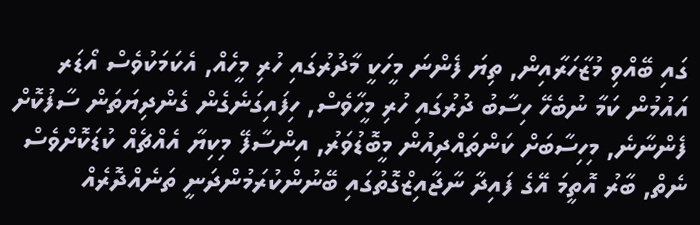ގައި ބޭއްވި މުޒާހަރާއިން, ތިޔަ ފެންނަ މީހަކީ މާދުރުގައި ހުރި މީހެއް, އެކަމަކުވެސް އޯޑަރ އައުމުން ކަމާ ނުބެހޭ ހިސާބު ދުރުގައި ހުރި މީހާވެސް, ހިފައިގަނެގެން ގެންދިޔަތަން ސާފުކޮށް ފެންނާނެ, މިހިސާބަށް ކަންތައްދިއުން މީބޮޑުވަރު, އިންސާފޭ މިކިޔާ އެއްޗެއް ކުޑަކޮށްވެސް ނެތް, ބާރު އޮތީމަ އޭގެ ފައިދާ ނާޖާއިޒްގޮތުގައި ބޭނުންކުރަމުންދަނީ ތަނެއްދޮރެއް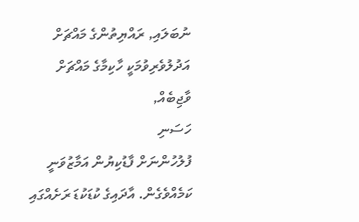ނުބަލައި, ރައްޔިތުންގެ މައްޗަށް އަދުލުވެރިވުމަކީ ހާކިމާގެ މައްޗަށް ވާޖިބެއް,
ހަސަނި
ފުލުހުންނަށް ފާޑުކިޔުން އަމާޒުވަނީ ކަމެއްވެގެން. އާދައިގެ ކުޑަކުޑަ ރަށެއްގައި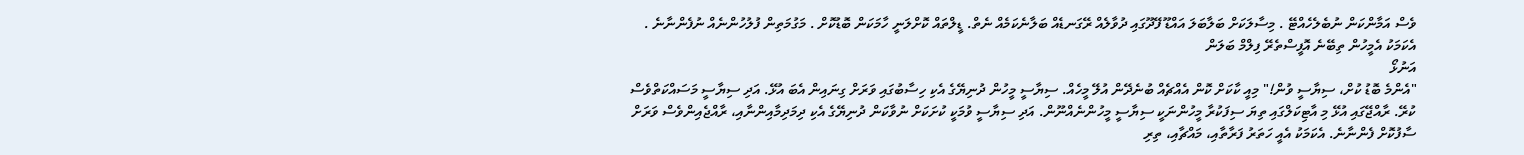ވެސް އަމާންކަން ނުބެލެހެއްޓޭ . މިސާލަކަށް ބަލާބަލަ އައްޑޫ ފޭދޫގައި ދުވާލެއް ރޭގަނޑެއް ބަލާނެކަމެއް ނެތް. ޑީލްތައް ކޮށްލަނީ ހާމަކަން ބޮޑުކޮށް . މަގުމަތިން ފުލުހުންނެއް ނުފެންނާނެ . އެކަމަކު އެމީހުން ތިބޭނެ އޮފީސްތެރޭ ފިލްމް ބަލަން
އަނުޅޯ
"އެންމެ ބޮޑު ކުށް، ސިޔާސީ ވުން!" މިއީ ކާކަށް ކޮން އެއްޗެއް ބުނެދޭން އުލޭ މީހެއް. ސިޔާސީ މީހުން ދުނިޔޭގެ އެކި ހިސާބުގައި ވަރަށް ގިނައިން އެބަ އުޅޭ. އަދި ސިޔާސީ މަސައްކަތްވެސް ކުރޭ. ރާއްޖޭގައި އުޅޭ މި އާޓިކަލްގައި ތިޔަ ސިފަކުރާ މީހުންނަކީ ސިޔާސީ މީހުންނެއްނޫން. އަދި ސިޔާސީ ވުމަކީ ކުށަކަށް ނުވާކަން ދުނިޔޭގެ އެކި ދިމަދިމާއިންނާއި، ރާއްޖެއިންވެސް ވަރަށް ސާފުކޮށް ފެންނާނެ. އެކަމަކު އެއީ ހަތަރު ފަރާތާއި، މައްޗާއި، ތިރި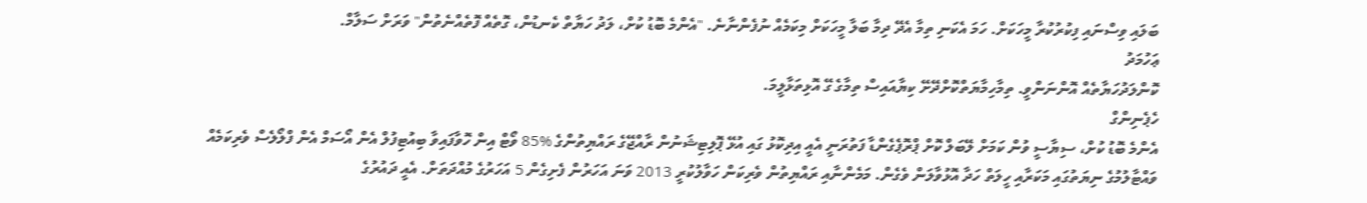ބަލައި ވިސްނައި ފިކުރުކުރާ މީހަކަށް. ހަމަ އެކަނި ތިމާ އެދޭ ދިމާ ބަލާ މީހަކަށް މިކަމެއް ނުފެންނާނެ. "އެންމެ ބޮޑު ކުށް، ލަދު ހަޔާތް ކެނޑުން، ގޮތެއް ފޮތެއްނެތުން" ވަރަށް ސަލާމް.
ޢަހުމަދު
ކޮންލަދުހަޔާތެއް އޮންނަންވީ. ތިމާހިމާޔަތްކޮށްދޭށޭ ކިޔާއައިސް ތިމާގެ ގޭ އޮޅިތަޅާލީމަ.
ހެޕެނިންގް
އެންމެ ބޮޑު ކުށް، ސިޔާސީ ވުން ކަމަށް ލޭބަލް ކޮށް ޕްރޮޕެގެންޑާ ފަތުރަނީ އެއީ އިދިކޮޅު ގައި އުޅޭ ޕޮލިޓިޝަނުން ރާއްޖޭގެ ރައްޔިތުންގެ %85 ވޯޓް އިން ހޮވާފައިވާ ބިއުޓިފުލް އެން އޯސަމް އެން ފްލޯލެސް ވެރިކަމެއް ވައްޓާލުމުގެ ނިޔަތުގައި މަކަރާއި ހީލަތް ހަދާ އޮޅުވާލަން ވެގެން. މަމެންނާއި ރައްޔިތުން ވެރިކަން ހަވާލުކުރީ 2013 ވަނަ އަހަރުން ފެށިގެން 5 އަހަރުގެ މުއްދަތަށް. އެއީ ދައުރުގެ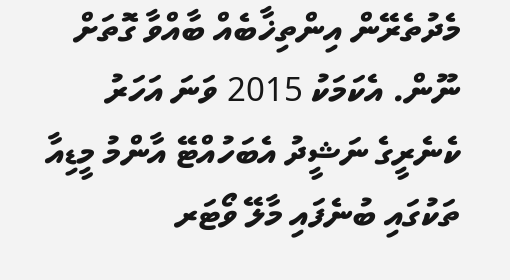މެދުތެރޭން އިންތިޚާބެއް ބާއްވާ ގޮތަށް ނޫން. އެކަމަކު 2015 ވަނަ އަހަރު ކެނެރީގެ ނަޝީދު އެބަހުއްޓޭ އާންމު މީޑިއާ ތަކުގައި ބުނެފައި މާލޭ ވޯޓަރ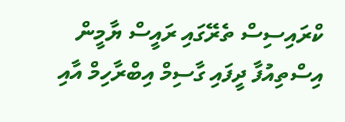ކްރައިސިސް ތެރޭގައި ރައީސް ޔާމީން އިސްތިއުފާ ދީފައި ގާސިމް އިބްރާހިމް އާއި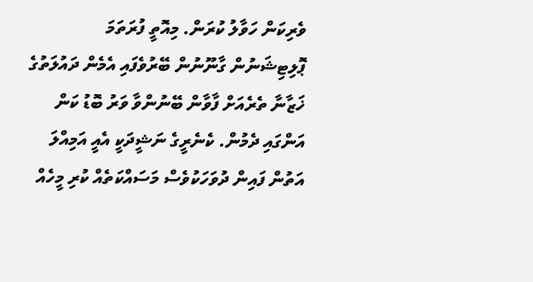ވެރިކަން ހަވާލު ކުރަން. މިއޮތީ ފުރަތަމަ ޕޮލިޓިޝަނުން ގާނޫނުން ބޭރުވެފައި އެމެން ދައުލަތުގެ ޚަޒާނާ ތެރެއަށް ފާވާން ބޭނުންވާ ވަރު ބޮޑު ކަން އަންގައި ދެމުން. ކެނެރީގެ ނަޝީދަކީ އެއީ އަމިއްލަ އަތުން ފައިން ދުވަހަކުވެސް މަސައްކަތެއް ކުރި މީހެއް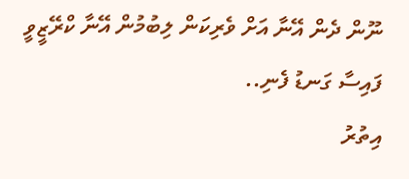ނޫން ދެން އޭނާ އަށް ވެރިކަން ލިބުމުން އޭނާ ކްރޭޒީވީ ފައިސާ ގަނޑު ފެނި..
އިތުރު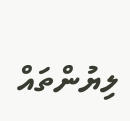ލިޔުންތައް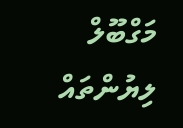މަގްބޫލް ލިޔުންތައް